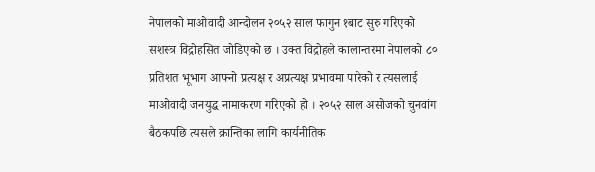नेपालको माओवादी आन्दोलन २०५२ साल फागुन १बाट सुरु गरिएको सशस्त्र विद्रोहसित जोडिएको छ । उक्त विद्रोहले कालान्तरमा नेपालको ८० प्रतिशत भूभाग आफ्नो प्रत्यक्ष र अप्रत्यक्ष प्रभावमा पारेको र त्यसलाई माओवादी जनयुद्ध नामाकरण गरिएको हो । २०५२ साल असोजको चुनवांग बैठकपछि त्यसले क्रान्तिका लागि कार्यनीतिक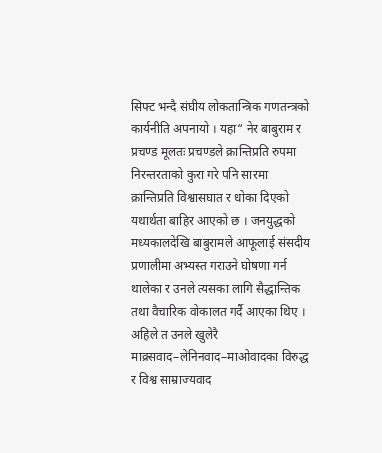सिफ्ट भन्दै संघीय लोकतान्त्रिक गणतन्त्रको कार्यनीति अपनायो । यहा“ नेर बाबुराम र प्रचण्ड मूलतः प्रचण्डले क्रान्तिप्रति रुपमा निरन्तरताको कुरा गरे पनि सारमा क्रान्तिप्रति विश्वासघात र धोका दिएको यथार्थता बाहिर आएको छ । जनयुद्धको मध्यकालदेखि बाबुरामले आफूलाई संसदीय प्रणालीमा अभ्यस्त गराउने घोषणा गर्न थालेका र उनले त्यसका लागि सैद्धान्तिक तथा वैचारिक वोकालत गर्दै आएका थिए । अहिले त उनले खुलेरै माक्र्सवाद–लेनिनवाद–माओवादका विरुद्ध र विश्व साम्राज्यवाद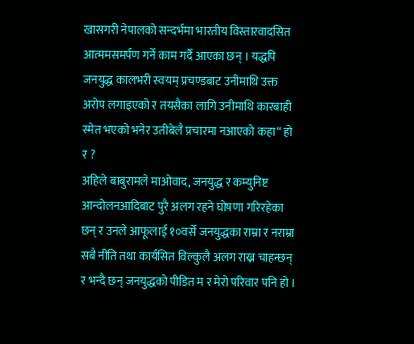खासगरी नेपालको सन्दर्भमा भारतीय विस्तारवादसित आत्ममसमर्पण गर्ने काम गर्दै आएका छन् । यद्धपि जनयुद्ध कालभरी स्वयम् प्रचण्डबाट उनीमाथि उक्त अरोप लगाइएको र तयसैका लागि उनीमाथि कारबाही स्मेत भएको भनेर उतीबेलै प्रचारमा नआएको कहा“ हो र ?
अहिले बाबुरामले माओवाद, जनयुद्ध र कम्युनिष्ट आन्दोलनआदिबाट पुरै अलग रहने घोषणा गरिरहेका छन् र उनले आफूलाई १०वर्से जनयुद्धका राम्रा र नराम्रा सबै नीति तथा कार्यसित विल्कुलै अलग राख्न चाहन्छन् र भन्दै छन् जनयुद्धको पीडित म र मेरो परिवार पनि हो ।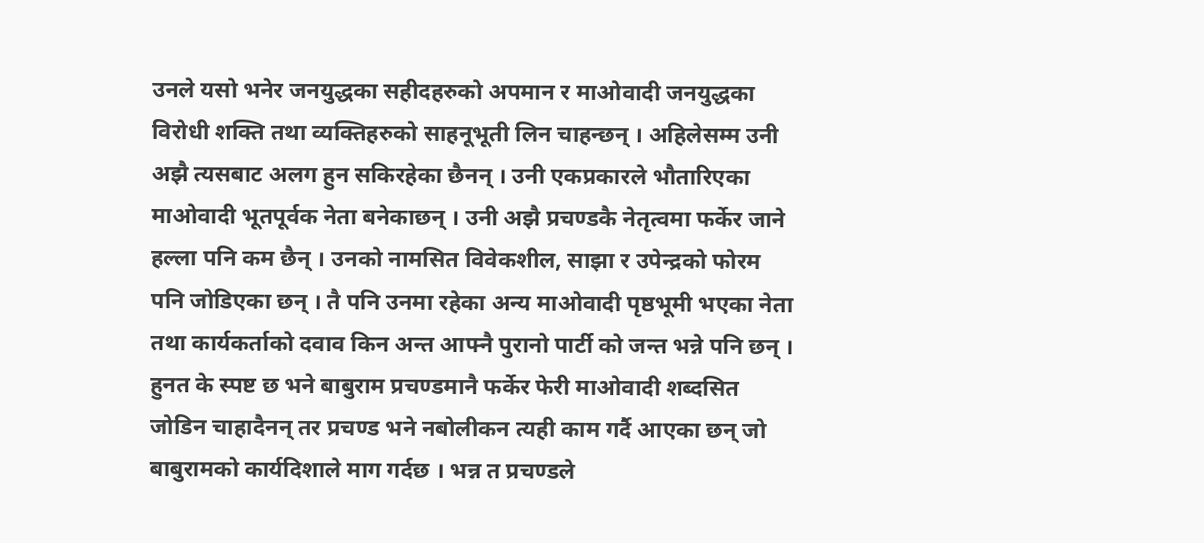उनले यसो भनेर जनयुद्धका सहीदहरुको अपमान र माओवादी जनयुद्धका विरोधी शक्ति तथा व्यक्तिहरुको साहनूभूती लिन चाहन्छन् । अहिलेसम्म उनी अझै त्यसबाट अलग हुन सकिरहेका छैनन् । उनी एकप्रकारले भौतारिएका माओवादी भूतपूर्वक नेता बनेकाछन् । उनी अझै प्रचण्डकै नेतृत्वमा फर्केर जाने हल्ला पनि कम छैन् । उनको नामसित विवेकशील, साझा र उपेन्द्रको फोरम पनि जोडिएका छन् । तै पनि उनमा रहेका अन्य माओवादी पृष्ठभूमी भएका नेता तथा कार्यकर्ताको दवाव किन अन्त आफ्नै पुरानो पार्टी को जन्त भन्ने पनि छन् । हुनत के स्पष्ट छ भने बाबुराम प्रचण्डमानै फर्केर फेरी माओवादी शब्दसित जोडिन चाहादैनन् तर प्रचण्ड भने नबोलीकन त्यही काम गर्दै आएका छन् जो बाबुरामको कार्यदिशाले माग गर्दछ । भन्न त प्रचण्डले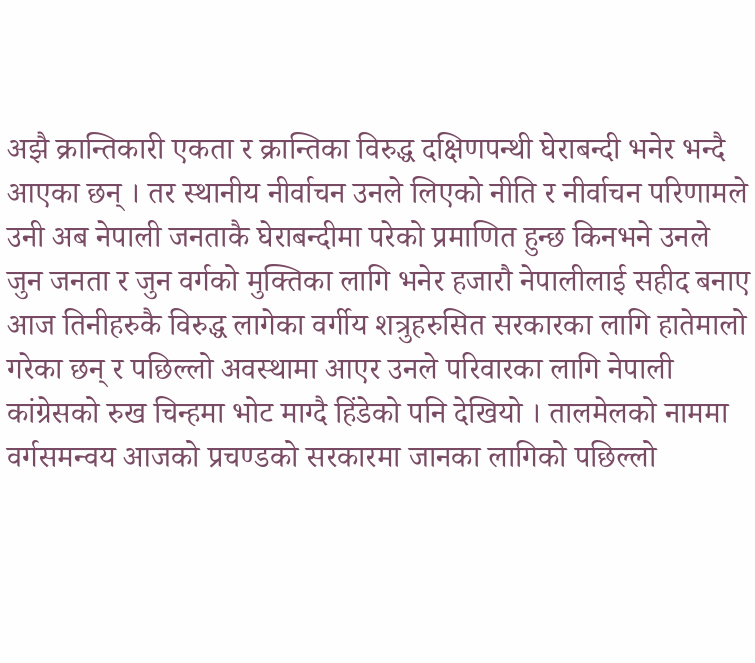अझै क्रान्तिकारी एकता र क्रान्तिका विरुद्ध दक्षिणपन्थी घेराबन्दी भनेर भन्दै आएका छन् । तर स्थानीय नीर्वाचन उनले लिएको नीति र नीर्वाचन परिणामले उनी अब नेपाली जनताकै घेराबन्दीमा परेको प्रमाणित हुन्छ किनभने उनले जुन जनता र जुन वर्गको मुक्तिका लागि भनेर हजारौ नेपालीलाई सहीद बनाए आज तिनीहरुकै विरुद्ध लागेका वर्गीय शत्रुहरुसित सरकारका लागि हातेमालो गरेका छन् र पछिल्लो अवस्थामा आएर उनले परिवारका लागि नेपाली कांग्रेसको रुख चिन्हमा भोट माग्दै हिंडेको पनि देखियो । तालमेलको नाममा वर्गसमन्वय आजको प्रचण्डको सरकारमा जानका लागिको पछिल्लो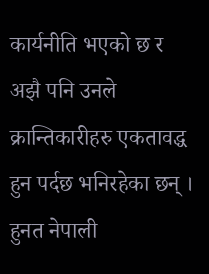कार्यनीति भएको छ र अझै पनि उनले क्रान्तिकारीहरु एकतावद्ध हुन पर्दछ भनिरहेका छन् । हुनत नेपाली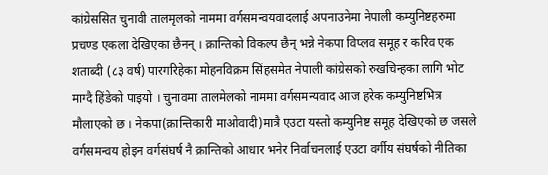कांग्रेससित चुनावी तालमृलको नाममा वर्गसमन्वयवादलाई अपनाउनेमा नेपाली कम्युनिष्टहरुमा प्रचण्ड एकला देखिएका छैनन् । क्रान्तिको विकल्प छैन् भन्ने नेकपा विप्लव समूह र करिव एक शताब्दी (८३ वर्ष) पारगरिहेका मोहनविक्रम सिंहसमेत नेपाली कांग्रेसको रुखचिन्हका लागि भोट माग्दै हिंडेको पाइयो । चुनावमा तालमेलको नाममा वर्गसमन्यवाद आज हरेक कम्युनिष्टभित्र मौलाएको छ । नेकपा(क्रान्तिकारी माओवादी)मात्रै एउटा यस्तो कम्युनिष्ट समूह देखिएको छ जसले वर्गसमन्वय होइन वर्गसंघर्ष नै क्रान्तिको आधार भनेर निर्वाचनलाई एउटा वर्गीय संघर्षको नीतिका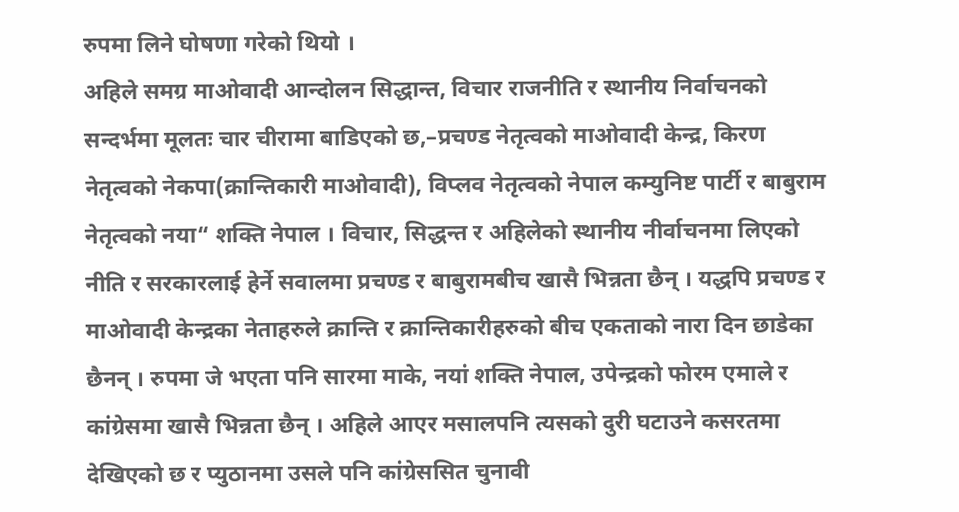रुपमा लिने घोषणा गरेको थियो ।
अहिले समग्र माओवादी आन्दोलन सिद्धान्त, विचार राजनीति र स्थानीय निर्वाचनको सन्दर्भमा मूलतः चार चीरामा बाडिएको छ,–प्रचण्ड नेतृत्वको माओवादी केन्द्र, किरण नेतृत्वको नेकपा(क्रान्तिकारी माओवादी), विप्लव नेतृत्वको नेपाल कम्युनिष्ट पार्टी र बाबुराम नेतृत्वको नया“ शक्ति नेपाल । विचार, सिद्धन्त र अहिलेको स्थानीय नीर्वाचनमा लिएको नीति र सरकारलाई हेर्ने सवालमा प्रचण्ड र बाबुरामबीच खासै भिन्नता छैन् । यद्धपि प्रचण्ड र माओवादी केन्द्रका नेताहरुले क्रान्ति र क्रान्तिकारीहरुको बीच एकताको नारा दिन छाडेका छैनन् । रुपमा जे भएता पनि सारमा माके, नयां शक्ति नेपाल, उपेन्द्रको फोरम एमाले र कांग्रेसमा खासै भिन्नता छैन् । अहिले आएर मसालपनि त्यसको दुरी घटाउने कसरतमा देखिएको छ र प्युठानमा उसले पनि कांग्रेससित चुनावी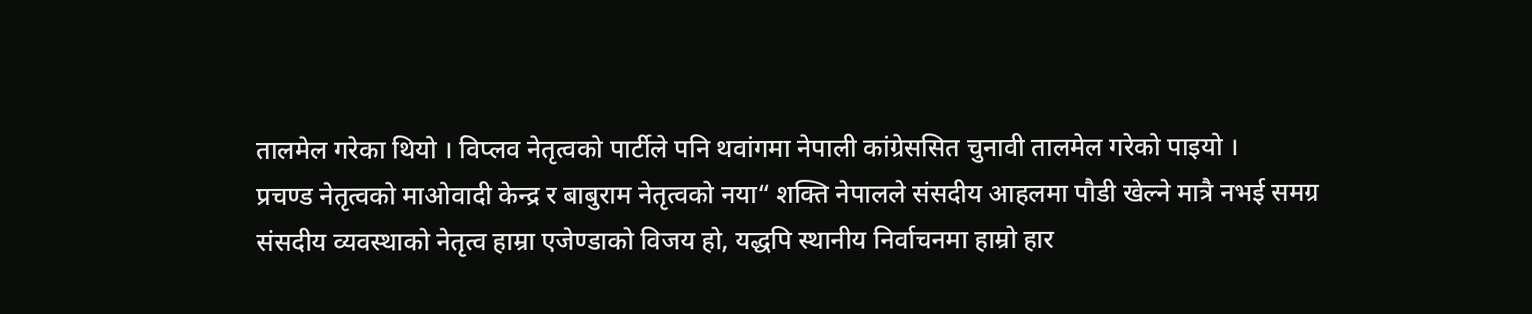तालमेल गरेका थियो । विप्लव नेतृत्वको पार्टीले पनि थवांगमा नेपाली कांग्रेससित चुनावी तालमेल गरेको पाइयो ।
प्रचण्ड नेतृत्वको माओवादी केन्द्र र बाबुराम नेतृत्वको नया“ शक्ति नेपालले संसदीय आहलमा पौडी खेल्ने मात्रै नभई समग्र संसदीय व्यवस्थाको नेतृत्व हाम्रा एजेण्डाको विजय हो, यद्धपि स्थानीय निर्वाचनमा हाम्रो हार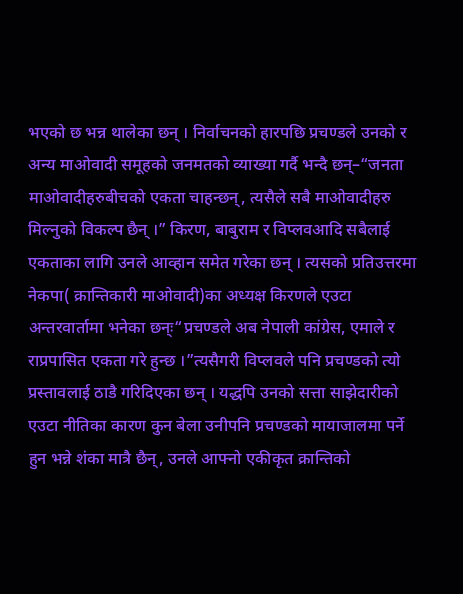भएको छ भन्न थालेका छन् । निर्वाचनको हारपछि प्रचण्डले उनको र अन्य माओवादी समूहको जनमतको व्याख्या गर्दै भन्दै छन्–“जनता माओवादीहरुबीचको एकता चाहन्छन्, त्यसैले सबै माओवादीहरु मिल्नुको विकल्प छैन् ।” किरण, बाबुराम र विप्लवआदि सबैलाई एकताका लागि उनले आव्हान समेत गरेका छन् । त्यसको प्रतिउत्तरमा नेकपा( क्रान्तिकारी माओवादी)का अध्यक्ष किरणले एउटा अन्तरवार्तामा भनेका छन्ः“प्रचण्डले अब नेपाली कांग्रेस, एमाले र राप्रपासित एकता गरे हुन्छ ।”त्यसैगरी विप्लवले पनि प्रचण्डको त्यो प्रस्तावलाई ठाडै गरिदिएका छन् । यद्धपि उनको सत्ता साझेदारीको एउटा नीतिका कारण कुन बेला उनीपनि प्रचण्डको मायाजालमा पर्ने हुन भन्ने शंका मात्रै छैन्, उनले आफ्नो एकीकृत क्रान्तिको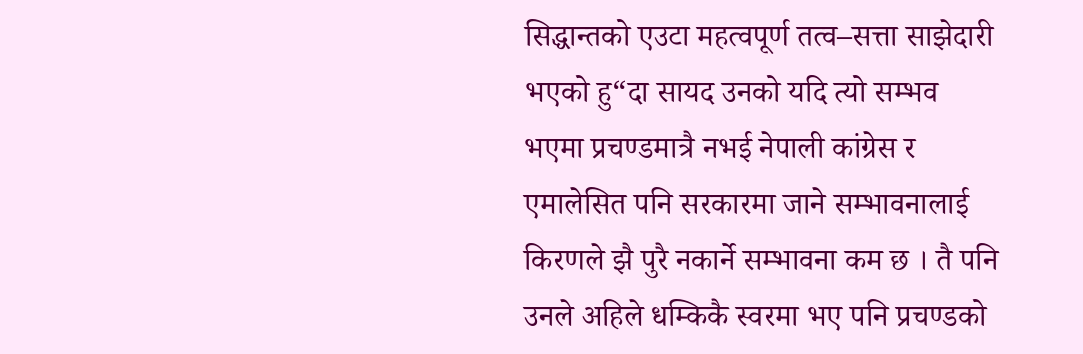सिद्धान्तको एउटा महत्वपूर्ण तत्व–सत्ता साझेदारी भएको हु“दा सायद उनको यदि त्यो सम्भव भएमा प्रचण्डमात्रै नभई नेपाली कांग्रेस र एमालेसित पनि सरकारमा जाने सम्भावनालाई किरणले झै पुरै नकार्ने सम्भावना कम छ । तै पनि उनले अहिले धम्किकै स्वरमा भए पनि प्रचण्डको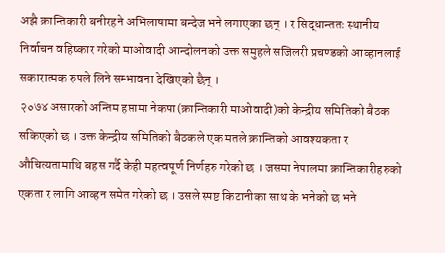अझै क्रान्तिकारी बनीरहने अभिलाषामा बन्देज भने लगाएका छन् । र सिद्धान्ततः स्थानीय निर्वाचन वहिष्कार गरेको माओवादी आन्दोलनको उक्त समुहले सजिलरी प्रचण्डको आव्हानलाई सकारात्मक रुपले लिने सम्भावना देखिएको छैन् ।
२०७४ असारको अन्तिम हप्तामा नेकपा(क्रान्तिकारी माओवादी)को केन्द्रीय समितिको बैठक सकिएको छ । उक्त केन्द्रीय समितिको बैठकले एक मतले क्रान्तिको आवश्यकता र औचित्यतामाथि बहस गर्दै केही महत्वपूर्ण निर्णहरु गरेको छ । जसमा नेपालमा क्रान्तिकारीहरुको एकता र लागि आव्हन समेत गरेको छ । उसले स्पष्ट किटानीका साथ के भनेको छ भने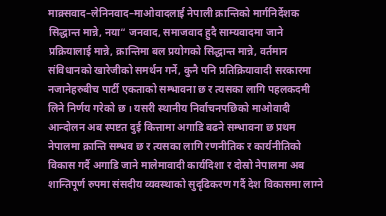माक्र्सवाद–लेनिनवाद–माओवादलाई नेपाली क्रान्तिको मार्गनिर्देशक सिद्धान्त मान्ने, नया“ जनवाद, समाजवाद हुदै साम्यवादमा जाने प्रक्रियालाई मान्ने, क्रान्तिमा बल प्रयोगको सिद्धान्त मान्ने, वर्तमान संविधानको खारेजीको समर्थन गर्ने, कुनै पनि प्रतिक्रियावादी सरकारमा नजानेहरुबीच पार्टी एकताको सम्भावना छ र त्यसका लागि पहलकदमी लिने निर्णय गरेको छ । यसरी स्थानीय निर्वाचनपछिको माओवादी आन्दोलन अब स्पष्टत दुई कित्तामा अगाडि बढने सम्भावना छ प्रथम नेपालमा क्रान्ति सम्भव छ र त्यसका लागि रणनीतिक र कार्यनीतिको विकास गर्दै अगाडि जाने मालेमावादी कार्यदिशा र दोस्रो नेपालमा अब शान्तिपूर्ण रुपमा संसदीय व्यवस्थाको सुदृढिकरण गर्दै देश विकासमा लाग्ने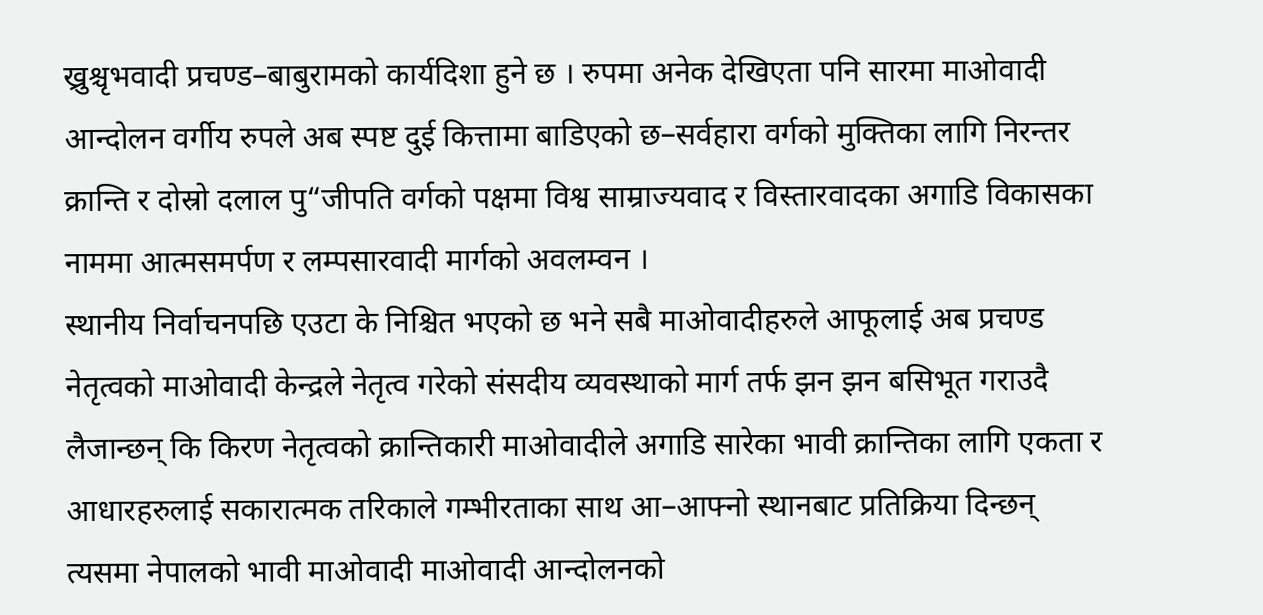ख्रुश्चृभवादी प्रचण्ड–बाबुरामको कार्यदिशा हुने छ । रुपमा अनेक देखिएता पनि सारमा माओवादी आन्दोलन वर्गीय रुपले अब स्पष्ट दुई कित्तामा बाडिएको छ–सर्वहारा वर्गको मुक्तिका लागि निरन्तर क्रान्ति र दोस्रो दलाल पु“जीपति वर्गको पक्षमा विश्व साम्राज्यवाद र विस्तारवादका अगाडि विकासका नाममा आत्मसमर्पण र लम्पसारवादी मार्गको अवलम्वन ।
स्थानीय निर्वाचनपछि एउटा के निश्चित भएको छ भने सबै माओवादीहरुले आफूलाई अब प्रचण्ड नेतृत्वको माओवादी केन्द्रले नेतृत्व गरेको संसदीय व्यवस्थाको मार्ग तर्फ झन झन बसिभूत गराउदै लैजान्छन् कि किरण नेतृत्वको क्रान्तिकारी माओवादीले अगाडि सारेका भावी क्रान्तिका लागि एकता र आधारहरुलाई सकारात्मक तरिकाले गम्भीरताका साथ आ–आफ्नो स्थानबाट प्रतिक्रिया दिन्छन् त्यसमा नेपालको भावी माओवादी माओवादी आन्दोलनको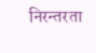निरन्तरता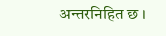अन्तरनिहित छ ।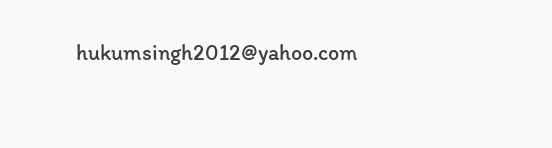hukumsingh2012@yahoo.com